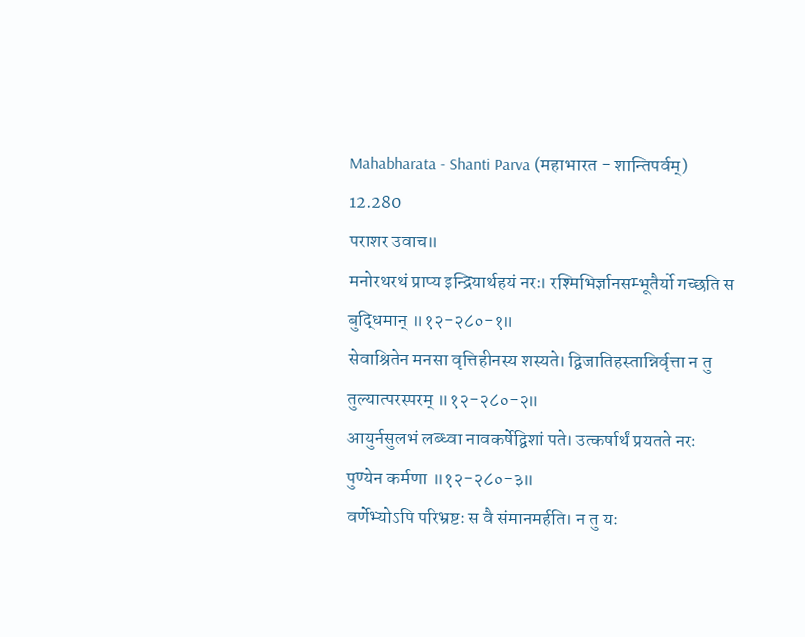Mahabharata - Shanti Parva (महाभारत - शान्तिपर्वम्)
12.280
पराशर उवाच॥
मनोरथरथं प्राप्य इन्द्रियार्थहयं नरः। रश्मिभिर्ज्ञानसम्भूतैर्यो गच्छति स बुद्धिमान् ॥१२-२८०-१॥
सेवाश्रितेन मनसा वृत्तिहीनस्य शस्यते। द्विजातिहस्तान्निर्वृत्ता न तु तुल्यात्परस्परम् ॥१२-२८०-२॥
आयुर्नसुलभं लब्ध्वा नावकर्षेद्विशां पते। उत्कर्षार्थं प्रयतते नरः पुण्येन कर्मणा ॥१२-२८०-३॥
वर्णेभ्योऽपि परिभ्रष्टः स वै संमानमर्हति। न तु यः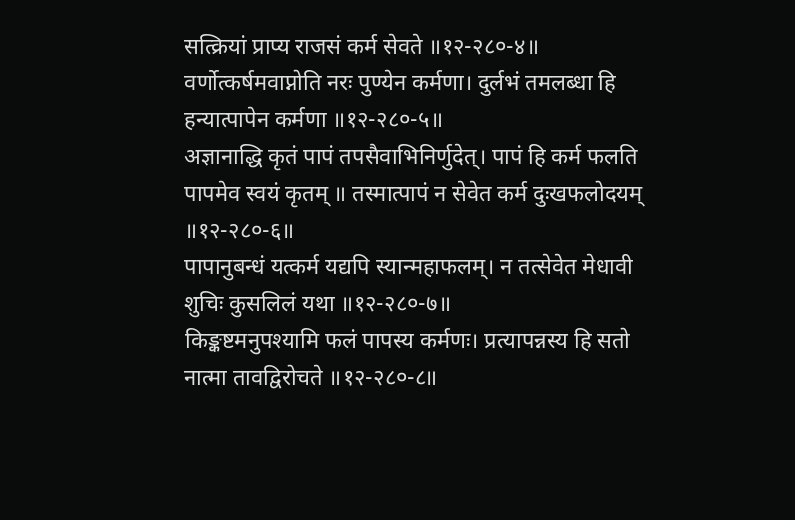सत्क्रियां प्राप्य राजसं कर्म सेवते ॥१२-२८०-४॥
वर्णोत्कर्षमवाप्नोति नरः पुण्येन कर्मणा। दुर्लभं तमलब्धा हि हन्यात्पापेन कर्मणा ॥१२-२८०-५॥
अज्ञानाद्धि कृतं पापं तपसैवाभिनिर्णुदेत्। पापं हि कर्म फलति पापमेव स्वयं कृतम् ॥ तस्मात्पापं न सेवेत कर्म दुःखफलोदयम् ॥१२-२८०-६॥
पापानुबन्धं यत्कर्म यद्यपि स्यान्महाफलम्। न तत्सेवेत मेधावी शुचिः कुसलिलं यथा ॥१२-२८०-७॥
किङ्कष्टमनुपश्यामि फलं पापस्य कर्मणः। प्रत्यापन्नस्य हि सतो नात्मा तावद्विरोचते ॥१२-२८०-८॥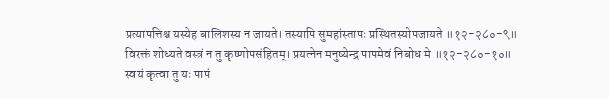प्रत्यापत्तिश्च यस्येह बालिशस्य न जायते। तस्यापि सुमहांस्तापः प्रस्थितस्योपजायते ॥१२-२८०-९॥
विरक्तं शोध्यते वस्त्रं न तु कृष्णोपसंहितम्। प्रयत्नेन मनुष्येन्द्र पापमेवं निबोध मे ॥१२-२८०-१०॥
स्वयं कृत्वा तु यः पापं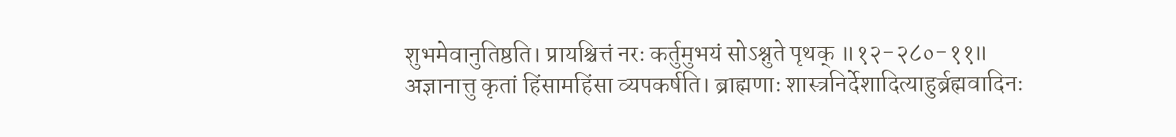शुभमेवानुतिष्ठति। प्रायश्चित्तं नरः कर्तुमुभयं सोऽश्नुते पृथक् ॥१२-२८०-११॥
अज्ञानात्तु कृतां हिंसामहिंसा व्यपकर्षति। ब्राह्मणाः शास्त्रनिर्देशादित्याहुर्ब्रह्मवादिनः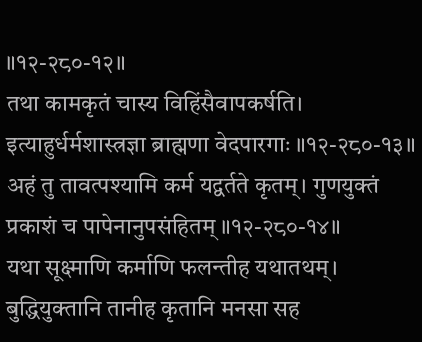॥१२-२८०-१२॥
तथा कामकृतं चास्य विहिंसैवापकर्षति। इत्याहुर्धर्मशास्त्रज्ञा ब्राह्मणा वेदपारगाः ॥१२-२८०-१३॥
अहं तु तावत्पश्यामि कर्म यद्वर्तते कृतम्। गुणयुक्तं प्रकाशं च पापेनानुपसंहितम् ॥१२-२८०-१४॥
यथा सूक्ष्माणि कर्माणि फलन्तीह यथातथम्। बुद्धियुक्तानि तानीह कृतानि मनसा सह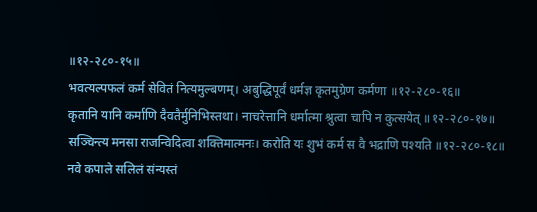॥१२-२८०-१५॥
भवत्यल्पफलं कर्म सेवितं नित्यमुल्बणम्। अबुद्धिपूर्वं धर्मज्ञ कृतमुग्रेण कर्मणा ॥१२-२८०-१६॥
कृतानि यानि कर्माणि दैवतैर्मुनिभिस्तथा। नाचरेत्तानि धर्मात्मा श्रुत्वा चापि न कुत्सयेत् ॥१२-२८०-१७॥
सञ्चिन्त्य मनसा राजन्विदित्वा शक्तिमात्मनः। करोति यः शुभं कर्म स वै भद्राणि पश्यति ॥१२-२८०-१८॥
नवे कपाले सलिलं संन्यस्तं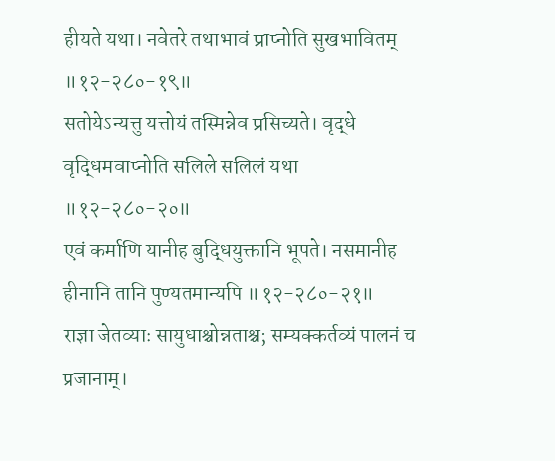हीयते यथा। नवेतरे तथाभावं प्राप्नोति सुखभावितम् ॥१२-२८०-१९॥
सतोयेऽन्यत्तु यत्तोयं तस्मिन्नेव प्रसिच्यते। वृद्धे वृद्धिमवाप्नोति सलिले सलिलं यथा ॥१२-२८०-२०॥
एवं कर्माणि यानीह बुद्धियुक्तानि भूपते। नसमानीह हीनानि तानि पुण्यतमान्यपि ॥१२-२८०-२१॥
राज्ञा जेतव्याः सायुधाश्चोन्नताश्च; सम्यक्कर्तव्यं पालनं च प्रजानाम्।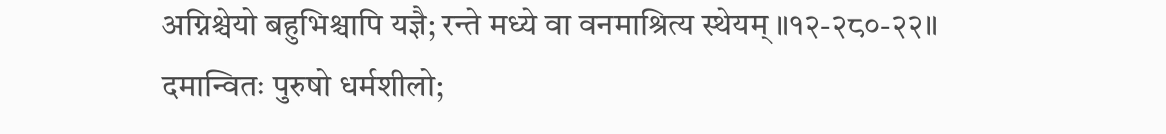अग्निश्चेयो बहुभिश्चापि यज्ञै; रन्ते मध्ये वा वनमाश्रित्य स्थेयम् ॥१२-२८०-२२॥
दमान्वितः पुरुषो धर्मशीलो;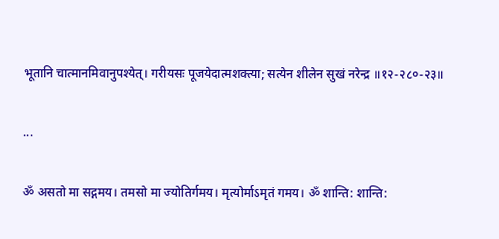भूतानि चात्मानमिवानुपश्येत्। गरीयसः पूजयेदात्मशक्त्या; सत्येन शीलेन सुखं नरेन्द्र ॥१२-२८०-२३॥

...

ॐ असतो मा सद्गमय। तमसो मा ज्योतिर्गमय। मृत्योर्माऽमृतं गमय। ॐ शान्ति: शान्ति: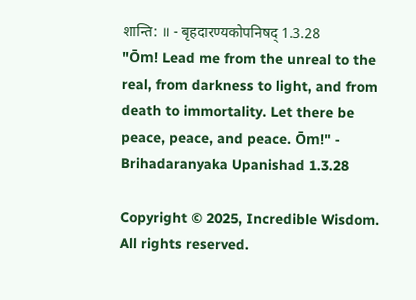शान्ति: ॥ - बृहदारण्यकोपनिषद् 1.3.28
"Ōm! Lead me from the unreal to the real, from darkness to light, and from death to immortality. Let there be peace, peace, and peace. Ōm!" - Brihadaranyaka Upanishad 1.3.28

Copyright © 2025, Incredible Wisdom.
All rights reserved.